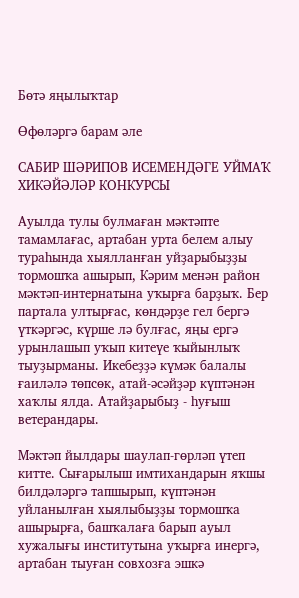Бөтә яңылыҡтар

Өфөләргә барам әле

САБИР ШӘРИПОВ ИСЕМЕНДӘГЕ УЙМАҠ ХИКӘЙӘЛӘР КОНКУРСЫ

Ауылда тулы булмаған мәктәпте тамамлағас, артабан урта белем алыу тураһында хыялланған уйҙарыбыҙҙы тормошҡа ашырып, Кәрим менән район мәктәп-интернатына уҡырға барҙыҡ. Бер партала ултырғас, көндәрҙе гел бергә үткәргәс, күрше лә булғас, яңы ергә урынлашып уҡып китеүе ҡыйынлыҡ тыуҙырманы. Икебеҙҙә күмәк балалы ғаиләлә төпсөк, атай-әсәйҙәр күптәнән хаҡлы ялда. Атайҙарыбыҙ - һуғыш ветерандары.

Мәктәп йылдары шаулап-гөрләп үтеп китте. Сығарылыш имтихандарын яҡшы билдәләргә тапшырып, күптәнән уйланылған хыялыбыҙҙы тормошҡа ашырырға, башҡалаға барып ауыл хужалығы институтына уҡырға инергә, артабан тыуған совхозға эшкә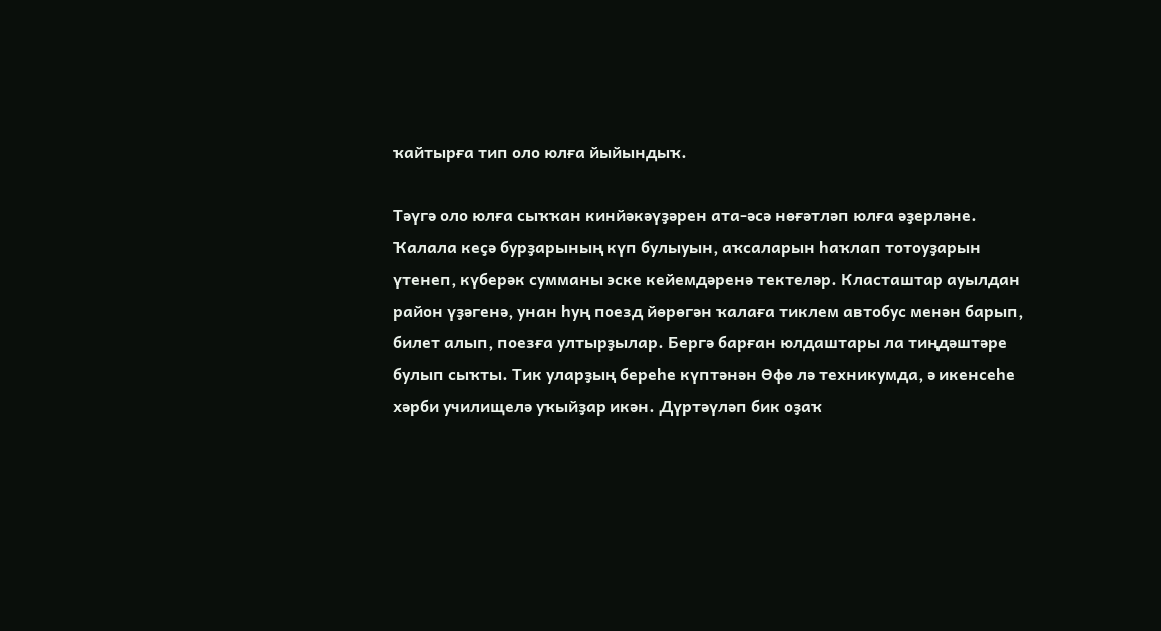ҡайтырға тип оло юлға йыйындыҡ.

Тәүгә оло юлға сыҡҡан кинйәкәүҙәрен ата-әсә нөғәтләп юлға әҙерләне. Ҡалала кеҫә бурҙарының күп булыуын, аҡсаларын һаҡлап тотоуҙарын үтенеп, күберәк сумманы эске кейемдәренә тектеләр. Класташтар ауылдан район үҙәгенә, унан һуң поезд йөрөгән ҡалаға тиклем автобус менән барып, билет алып, поезға ултырҙылар. Бергә барған юлдаштары ла тиңдәштәре булып сыҡты. Тик уларҙың береһе күптәнән Өфө лә техникумда, ә икенсеһе хәрби училищелә уҡыйҙар икән. Дүртәүләп бик оҙаҡ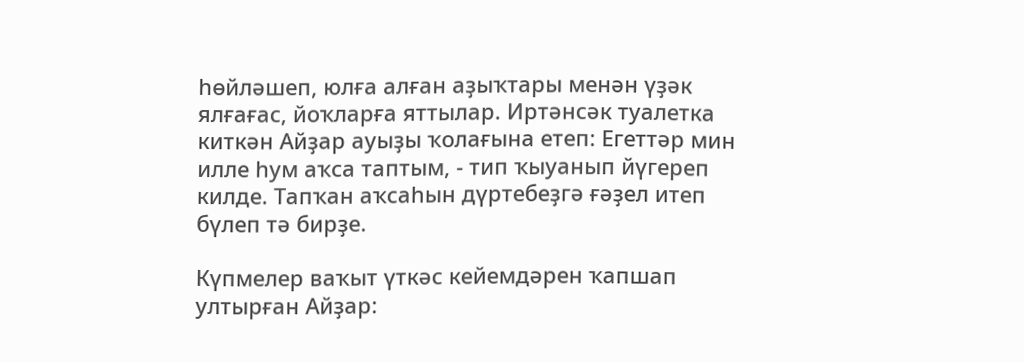һөйләшеп, юлға алған аҙыҡтары менән үҙәк ялғағас, йоҡларға яттылар. Иртәнсәк туалетка киткән Айҙар ауыҙы ҡолағына етеп: Егеттәр мин илле һум аҡса таптым, - тип ҡыуанып йүгереп килде. Тапҡан аҡсаһын дүртебеҙгә ғәҙел итеп бүлеп тә бирҙе.

Күпмелер ваҡыт үткәс кейемдәрен ҡапшап ултырған Айҙар: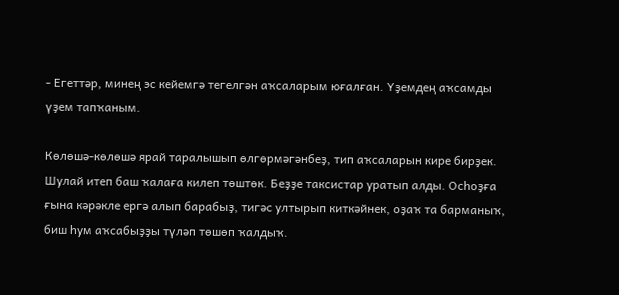- Егеттәр, минең эс кейемгә тегелгән аҡсаларым юғалған. Үҙемдең аҡсамды үҙем тапҡаным.

Көлөшә-көлөшә ярай таралышып өлгөрмәгәнбеҙ, тип аҡсаларын кире бирҙек. Шулай итеп баш ҡалаға килеп төштөк. Беҙҙе таксистар уратып алды. Осһоҙға ғына кәрәкле ергә алып барабыҙ, тигәс ултырып киткәйнек, оҙаҡ та барманыҡ, биш һум аҡсабыҙҙы түләп төшөп ҡалдыҡ.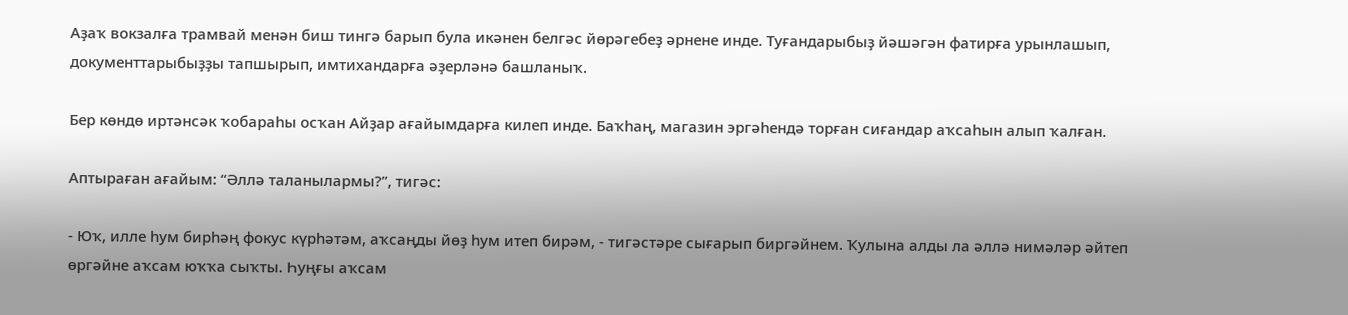Аҙаҡ вокзалға трамвай менән биш тингә барып була икәнен белгәс йөрәгебеҙ әрнене инде. Туғандарыбыҙ йәшәгән фатирға урынлашып, документтарыбыҙҙы тапшырып, имтихандарға әҙерләнә башланыҡ.

Бер көндө иртәнсәк ҡобараһы осҡан Айҙар ағайымдарға килеп инде. Баҡһаң, магазин эргәһендә торған сиғандар аҡсаһын алып ҡалған.

Аптыраған ағайым: “Әллә таланылармы?”, тигәс:

- Юҡ, илле һум бирһәң фокус күрһәтәм, аҡсаңды йөҙ һум итеп бирәм, - тигәстәре сығарып биргәйнем. Ҡулына алды ла әллә нимәләр әйтеп өргәйне аҡсам юҡҡа сыҡты. Һуңғы аҡсам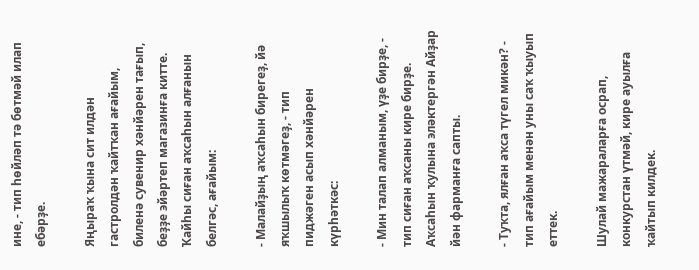ине, - тип һөйләп тә бөтмәй илап ебәрҙе.

Яңыраҡ ҡына сит илдән гастролдән ҡайтҡан ағайым, биленә сувенир хәнйәрен тағып, беҙҙе эйәртеп магазинға китте. Ҡайһы сиған аҡсаһын алғанын белгәс, ағайым:

- Малайҙың аҡсаһын бирегеҙ, йә яҡшылыҡ көтмәгеҙ, - тип пиджәген асып хәнйәрен күрһәткәс:

- Мин талап алманым, үҙе бирҙе, - тип сиған аҡсаны кире бирҙе. Аҡсаһын ҡулына эләктергән Айҙар йән фарманға сапты.

- Туҡта, ялған аҡса түгел микән? - тип ағайым менән уны саҡ ҡыуып еттек.

Шулай мажараларға осрап, конкурстан үтмәй, кире ауылға ҡайтып килдек.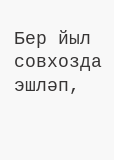Бер йыл совхозда эшләп,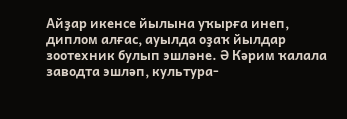Айҙар икенсе йылына уҡырға инеп, диплом алғас, ауылда оҙаҡ йылдар зоотехник булып эшләне. Ә Кәрим ҡалала заводта эшләп, культура-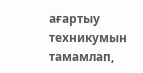ағартыу техникумын тамамлап,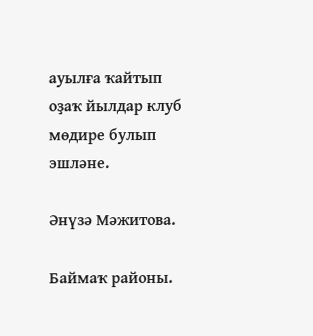ауылға ҡайтып оҙаҡ йылдар клуб мөдире булып эшләне.

Әнүзә Мәжитова.

Баймаҡ районы.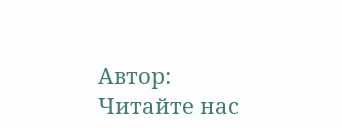Автор:
Читайте нас